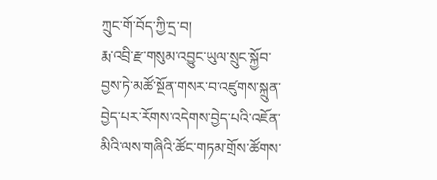ཀྲུང་གོ་བོད་ཀྱི་དྲ་བ།
རྨ་འབྲི་རྫ་གསུམ་འབྱུང་ཡུལ་སྲུང་སྐྱོབ་བྱས་ཏེ་མཚོ་སྔོན་གསར་བ་འཛུགས་སྐྲུན་བྱེད་པར་རོགས་འདེགས་བྱེད་པའི་འཇོན་མིའི་ལས་གཞིའི་ཚོང་གཏམ་གྲོས་ཚོགས་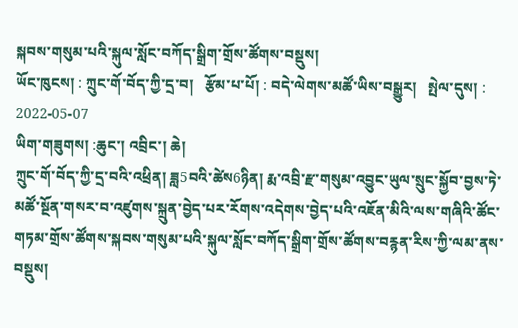སྐབས་གསུམ་པའི་སྐུལ་སློང་བཀོད་སྒྲིག་གྲོས་ཚོགས་བསྡུས།
ཡོང་ཁུངས། : ཀྲུང་གོ་བོད་ཀྱི་དྲ་བ།   རྩོམ་པ་པོ། : བདེ་ལེགས་མཚོ་ཡིས་བསྒྱུར།   སྤེལ་དུས། : 2022-05-07
ཡིག་གཟུགས། :ཆུང་། འབྲིང་། ཆེ།
ཀྲུང་གོ་བོད་ཀྱི་དྲ་བའི་འཕྲིན། ཟླ5བའི་ཚེས6ཉིན། རྨ་འབྲི་རྫ་གསུམ་འབྱུང་ཡུལ་སྲུང་སྐྱོབ་བྱས་ཏེ་མཚོ་སྔོན་གསར་བ་འཛུགས་སྐྲུན་བྱེད་པར་རོགས་འདེགས་བྱེད་པའི་འཇོན་མིའི་ལས་གཞིའི་ཚོང་གཏམ་གྲོས་ཚོགས་སྐབས་གསུམ་པའི་སྐུལ་སློང་བཀོད་སྒྲིག་གྲོས་ཚོགས་བརྙན་རིས་ཀྱི་ལམ་ནས་བསྡུས།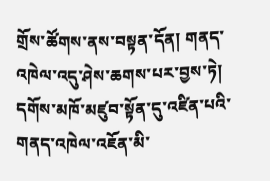གྲོས་ཚོགས་ནས་བསྟན་དོན། གནད་འཁེལ་འདུ་ཤེས་ཆགས་པར་བྱས་ཏེ། དགོས་མཁོ་མཛུབ་སྟོན་དུ་འཛིན་པའི་གནད་འཁེལ་འཇོན་མི་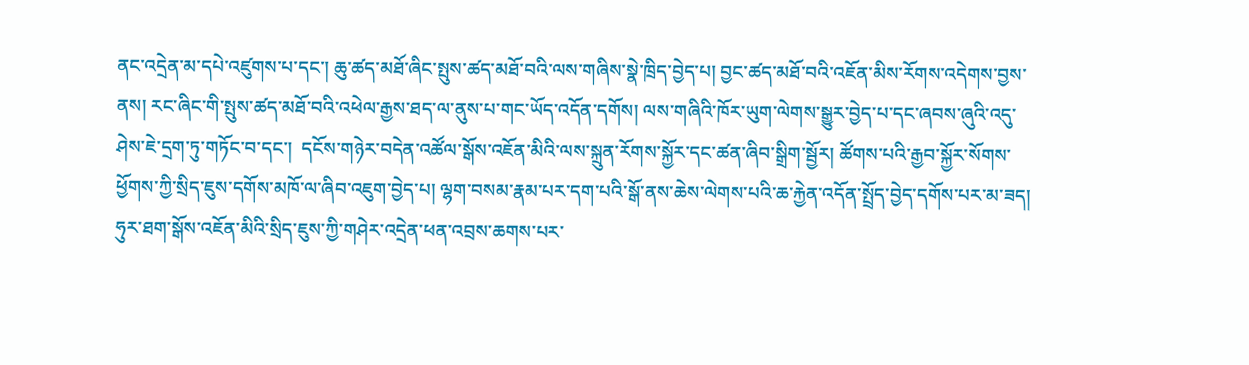ནང་འདྲེན་མ་དཔེ་འཛུགས་པ་དང་། ཆུ་ཚད་མཐོ་ཞིང་སྤུས་ཚད་མཐོ་བའི་ལས་གཞིས་སྣེ་ཁྲིད་བྱེད་པ། བྱང་ཚད་མཐོ་བའི་འཇོན་མིས་རོགས་འདེགས་བྱས་ནས། རང་ཞིང་གི་སྤུས་ཚད་མཐོ་བའི་འཕེལ་རྒྱས་ཐད་ལ་ནུས་པ་གང་ཡོད་འདོན་དགོས། ལས་གཞིའི་ཁོར་ཡུག་ལེགས་སྒྱུར་བྱེད་པ་དང་ཞབས་ཞུའི་འདུ་ཤེས་ཇེ་དྲག་ཏུ་གཏོང་བ་དང་།  དངོས་གཉེར་བདེན་འཚོལ་སྒོས་འཇོན་མིའི་ལས་སྐྲུན་རོགས་སྐྱོར་དང་ཚན་ཞིབ་སྒྲིག་སྦྱོར། ཚོགས་པའི་རྒྱབ་སྐྱོར་སོགས་ཕྱོགས་ཀྱི་སྲིད་ཇུས་དགོས་མཁོ་ལ་ཞིབ་འཇུག་བྱེད་པ། ལྷག་བསམ་རྣམ་པར་དག་པའི་སྒོ་ནས་ཆེས་ལེགས་པའི་ཆ་རྐྱེན་འདོན་སྤྲོད་བྱེད་དགོས་པར་མ་ཟད། ཧུར་ཐག་སྒོས་འཇོན་མིའི་སྲིད་ཇུས་ཀྱི་གཤེར་འདྲེན་ཕན་འབྲས་ཆགས་པར་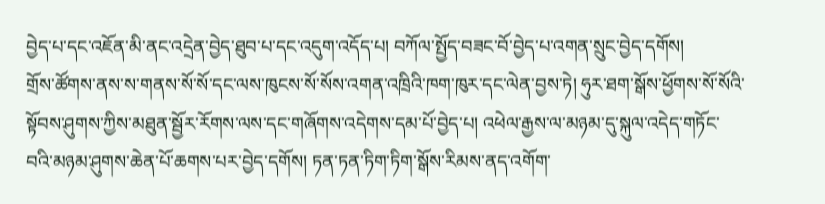བྱེད་པ་དང་འཇོན་མི་ནང་འདྲེན་བྱེད་ཐུབ་པ་དང་འདུག་འདོད་པ། བཀོལ་སྤྱོད་བཟང་བོ་བྱེད་པ་འགན་སྲུང་བྱེད་དགོས།
གྲོས་ཚོགས་ནས་ས་གནས་སོ་སོ་དང་ལས་ཁུངས་སོ་སོས་འགན་འཁྲིའི་ཁག་ཁུར་དང་ལེན་བྱས་ཏེ། ཧུར་ཐག་སྒོས་ཕྱོགས་སོ་སོའི་སྟོབས་ཤུགས་ཀྱིས་མཐུན་སྦྱོར་རོགས་ལས་དང་གཞོགས་འདེགས་དམ་པོ་བྱེད་པ། འཕེལ་རྒྱས་ལ་མཉམ་དུ་སྐུལ་འདེད་གཏོང་བའི་མཉམ་ཤུགས་ཆེན་པོ་ཆགས་པར་བྱེད་དགོས། ཏན་ཏན་ཏིག་ཏིག་སྒོས་རིམས་ནད་འགོག་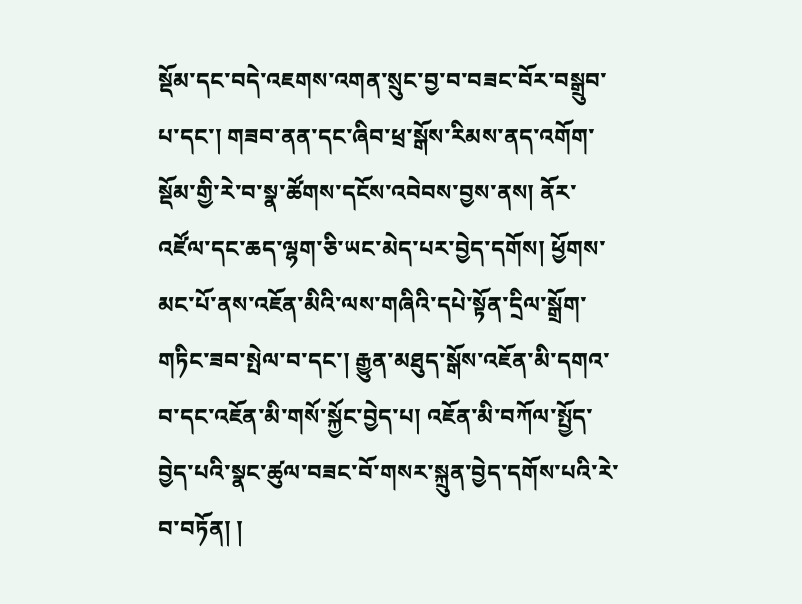སྡོམ་དང་བདེ་འཇགས་འགན་སྲུང་བྱ་བ་བཟང་བོར་བསྒྲུབ་པ་དང་། གཟབ་ནན་དང་ཞིབ་ཕྲ་སྒོས་རིམས་ནད་འགོག་སྡོམ་གྱི་རེ་བ་སྣ་ཚོགས་དངོས་འབེབས་བྱས་ནས། ནོར་འཛོལ་དང་ཆད་ལྷག་ཅི་ཡང་མེད་པར་བྱེད་དགོས། ཕྱོགས་མང་པོ་ནས་འཇོན་མིའི་ལས་གཞིའི་དཔེ་སྟོན་དྲིལ་སྒྲོག་གཏིང་ཟབ་སྤེལ་བ་དང་། རྒྱུན་མཐུད་སྒོས་འཇོན་མི་དགའ་བ་དང་འཇོན་མི་གསོ་སྐྱོང་བྱེད་པ། འཇོན་མི་བཀོལ་སྤྱོད་བྱེད་པའི་སྣང་ཚུལ་བཟང་བོ་གསར་སྐྲུན་བྱེད་དགོས་པའི་རེ་བ་བཏོན། །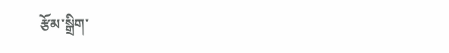རྩོམ་སྒྲིག་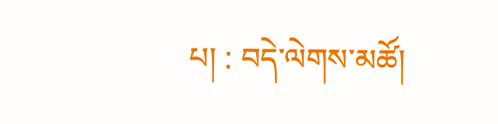པ། : བདེ་ལེགས་མཚོ།